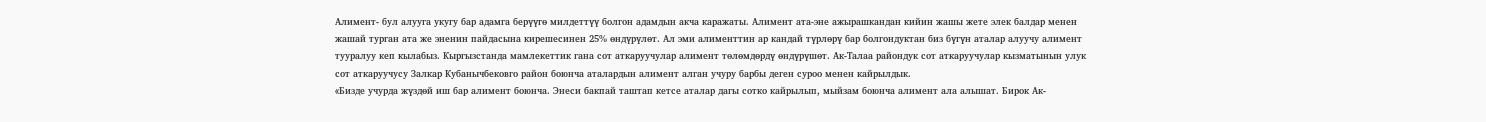Алимент- бул алууга укугу бар адамга берүүгө милдеттүү болгон адамдын акча каражаты. Алимент ата-эне ажырашкандан кийин жашы жете элек балдар менен жашай турган ата же эненин пайдасына кирешесинен 25% өндүрүлөт. Ал эми алименттин ар кандай түрлөрү бар болгондуктан биз бүгүн аталар алуучу алимент тууралуу кеп кылабыз. Кыргызстанда мамлекеттик гана сот аткаруучулар алимент төлөмдөрдү өндүрүшөт. Ак-Талаа райондук сот аткаруучулар кызматынын улук сот аткаруучусу Залкар Кубанычбековго район боюнча аталардын алимент алган учуру барбы деген суроо менен кайрылдык.
«Бизде учурда жүздөй иш бар алимент боюнча. Энеси бакпай таштап кетсе аталар дагы сотко кайрылып, мыйзам боюнча алимент ала алышат. Бирок Ак-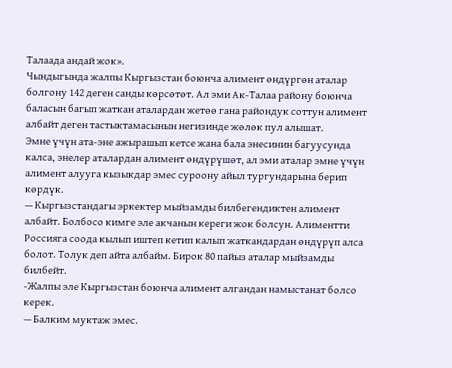Талаада андай жок».
Чындыгында жалпы Кыргызстан боюнча алимент өндүргөн аталар болгону 142 деген санды көрсөтөт. Ал эми Ак-Талаа району боюнча баласын багып жаткан аталардан жетөө гана райондук соттун алимент албайт деген тастыктамасынын негизинде жөлөк пул алышат.
Эмне үчүн ата-эне ажырашып кетсе жана бала энесинин багуусунда калса, энелер аталардан алимент өндүрүшөт, ал эми аталар эмне үчүн алимент алууга кызыкдар эмес суроону айыл тургундарына берип көрдүк.
— Кыргызстандагы эркектер мыйзамды билбегендиктен алимент албайт. Болбосо кимге эле акчанын кереги жок болсун. Алиментти Россияга соода кылып иштеп кетип калып жаткандардан өндүрүп алса болот. Толук деп айта албайм. Бирок 80 пайыз аталар мыйзамды билбейт.
-Жалпы эле Кыргызстан боюнча алимент алгандан намыстанат болсо керек.
— Балким муктаж эмес.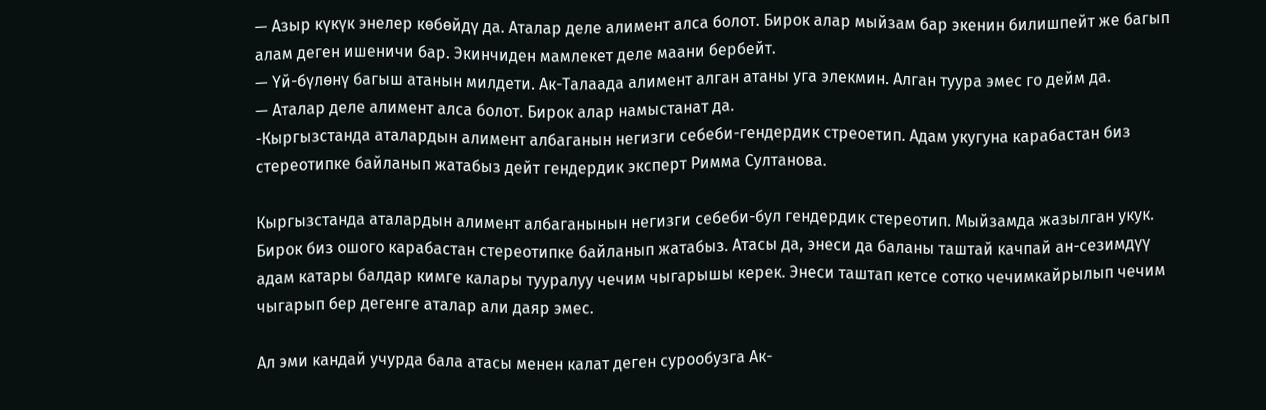— Азыр күкүк энелер көбөйдү да. Аталар деле алимент алса болот. Бирок алар мыйзам бар экенин билишпейт же багып алам деген ишеничи бар. Экинчиден мамлекет деле маани бербейт.
— Үй-бүлөнү багыш атанын милдети. Ак-Талаада алимент алган атаны уга элекмин. Алган туура эмес го дейм да.
— Аталар деле алимент алса болот. Бирок алар намыстанат да.
-Кыргызстанда аталардын алимент албаганын негизги себеби-гендердик стреоетип. Адам укугуна карабастан биз стереотипке байланып жатабыз дейт гендердик эксперт Римма Султанова.

Кыргызстанда аталардын алимент албаганынын негизги себеби-бул гендердик стереотип. Мыйзамда жазылган укук. Бирок биз ошого карабастан стереотипке байланып жатабыз. Атасы да, энеси да баланы таштай качпай ан-сезимдүү адам катары балдар кимге калары тууралуу чечим чыгарышы керек. Энеси таштап кетсе сотко чечимкайрылып чечим чыгарып бер дегенге аталар али даяр эмес.

Ал эми кандай учурда бала атасы менен калат деген сурообузга Ак-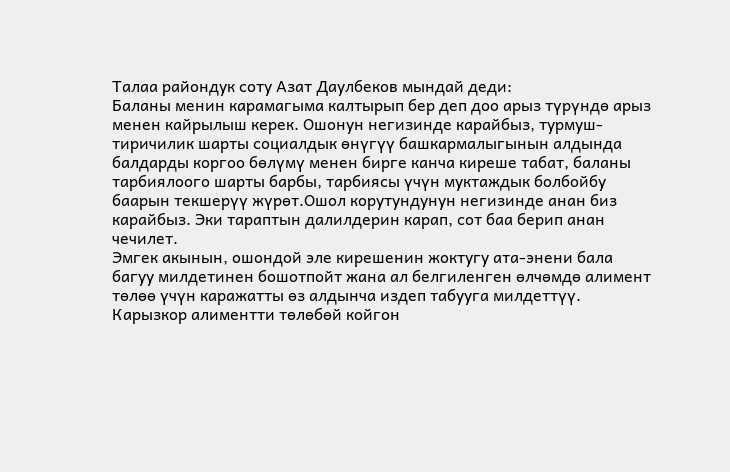Талаа райондук соту Азат Даулбеков мындай деди:
Баланы менин карамагыма калтырып бер деп доо арыз түрүндө арыз менен кайрылыш керек. Ошонун негизинде карайбыз, турмуш-тиричилик шарты социалдык өнүгүү башкармалыгынын алдында балдарды коргоо бөлүмү менен бирге канча киреше табат, баланы тарбиялоого шарты барбы, тарбиясы үчүн муктаждык болбойбу баарын текшерүү жүрөт.Ошол корутундунун негизинде анан биз карайбыз. Эки тараптын далилдерин карап, сот баа берип анан чечилет.
Эмгек акынын, ошондой эле кирешенин жоктугу ата-энени бала багуу милдетинен бошотпойт жана ал белгиленген өлчөмдө алимент төлөө үчүн каражатты өз алдынча издеп табууга милдеттүү. Карызкор алиментти төлөбөй койгон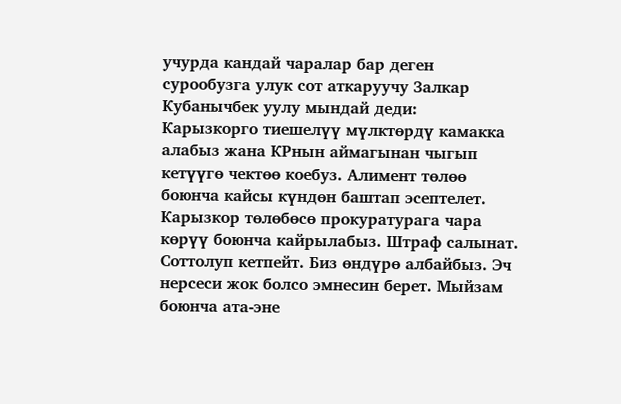учурда кандай чаралар бар деген сурообузга улук сот аткаруучу Залкар Кубанычбек уулу мындай деди:
Карызкорго тиешелүү мүлктөрдү камакка алабыз жана КРнын аймагынан чыгып кетүүгө чектөө коебуз. Алимент төлөө боюнча кайсы күндөн баштап эсептелет. Карызкор төлөбөсө прокуратурага чара көрүү боюнча кайрылабыз. Штраф салынат. Соттолуп кетпейт. Биз өндүрө албайбыз. Эч нерсеси жок болсо эмнесин берет. Мыйзам боюнча ата-эне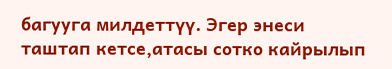багууга милдеттүү. Эгер энеси таштап кетсе,атасы сотко кайрылып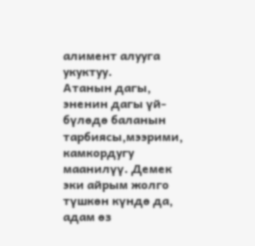алимент алууга укуктуу.
Атанын дагы, эненин дагы үй-бүлөдө баланын тарбиясы,мээрими, камкордугу маанилүү. Демек эки айрым жолго түшкөн күндө да, адам өз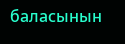баласынын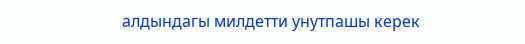алдындагы милдетти унутпашы керек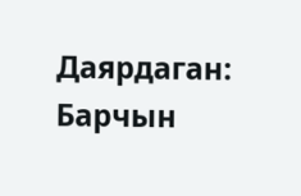Даярдаган: Барчын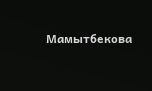Мамытбекова